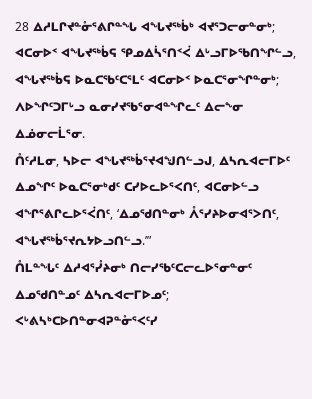28 ᐃᓱᒪᒋᔪᓐᓁᕐᕕᒋᓐᖓ ᐊᖓᔪᖅᑳᒃ ᐊᔪᕐᑐᓕᓂᓐᓂᒃ; ᐊᑕᓂᐅᑉ ᐊᖓᔪᖅᑳᕋ ᕿᓄᐃᓵᕐᑎᑉᐹ ᐃᒡᓗᒥᐅᖃᑎᖏᓪᓗ, ᐊᖓᔪᖅᑳᕋ ᐅᓇᑕᖃᑦᑕᕐᒪᑦ ᐊᑕᓂᐅᑉ ᐅᓇᑕᕐᓂᖏᓐᓂᒃ; ᐱᐅᖏᑦᑐᒥᒡᓗ ᓇᓂᓯᔪᖃᕐᓂᐊᓐᖏᓚᑦ ᐃᓕᖕᓂ ᐃᓅᓂᓕᒫᕐᓂ.
ᑍᑦᓱᒪᓂ, ᓴᐅᓕ ᐊᖓᔪᖅᑳᕐᔪᐊᖑᑎᓪᓗᒍ, ᐃᓴᕆᐊᓕᒥᐅᑦ ᐃᓄᖏᑦ ᐅᓇᑕᕐᓂᒃᑯᑦ ᑕᓯᐅᓚᐅᕐᐸᑎᑦ, ᐊᑕᓂᐅᓪᓗ ᐊᖏᕐᕕᒋᓚᐅᕐᐹᑎᑦ, ‘ᐃᓄᖁᑎᓐᓂᒃ ᐰᕐᓯᔨᐅᓂᐊᕐᐳᑎᑦ, ᐊᖓᔪᖅᑳᕐᔪᕆᔭᐅᓗᑎᓪᓗ.’”
ᑍᒪᓐᖓᑦ ᐃᓱᐊᕐᓮᔨᓂᒃ ᑎᓕᓯᖃᑦᑕᓕᓚᐅᕐᓂᓐᓂᑦ ᐃᓄᖁᑎᓐᓄᑦ ᐃᓴᕆᐊᓕᒥᐅᓄᑦ; ᐸᒡᕕᓴᒃᑕᐅᑎᓐᓂᐊᕈᓐᓁᕐᐸᑦᓯ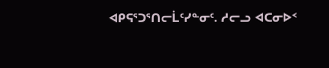ᐊᑭᕋᕐᑐᕐᑎᓕᒫᑦᓯᓐᓂᑦ. ᓱᓕᓗ ᐊᑕᓂᐅᑉ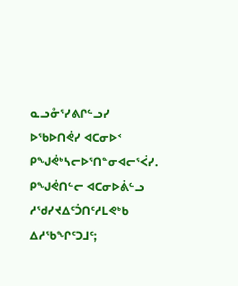ᓇᓗᓁᕐᓯᕕᒋᓪᓗᓯ ᐅᖃᐅᑎᕚᓯ ᐊᑕᓂᐅᑉ ᑭᖑᕚᒃᓴᓕᐅᕐᑎᓐᓂᐊᓕᕐᐹᓯ.
ᑭᖑᕚᑎᓪᓕ ᐊᑕᓂᐅᕖᓪᓗ ᓱᖁᓯᔪᐃᑦᑑᑎᑦᓱᒪᕙᒃᑲ ᐃᓱᖃᖏᑦᑐᒧᑦ;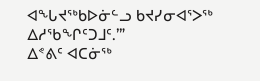ᐊᖓᔪᖅᑲᐅᓃᓪᓗ ᑲᔪᓯᓂᐊᕐᐳᖅ ᐃᓱᖃᖏᑦᑐᒧᑦ.’”
ᐃᕝᕕᑦ ᐊᑕᓃᖅ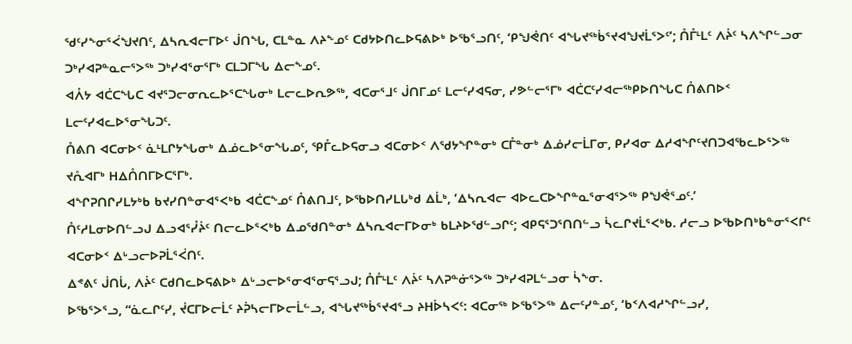ᖁᑦᓯᖕᓂᕐᐹᖑᔪᑎᑦ, ᐃᓴᕆᐊᓕᒥᐅᑦ ᒎᑎᖓ, ᑕᒪᓐᓇ ᐱᔨᖕᓄᑦ ᑕᑯᔭᐅᑎᓚᐅᕋᕕᐅᒃ ᐅᖃᕐᓗᑎᑦ, ‘ᑭᖑᕚᑎᑦ ᐊᖓᔪᖅᑳᕐᔪᐊᖑᔪᒫᕐᐳᑦ’; ᑍᒤᒻᒪᑦ ᐱᔩᑦ ᓴᐱᖏᓪᓗᓂ ᑐᒃᓯᐊᕈᓐᓇᓕᕐᐳᖅ ᑐᒃᓯᐊᕐᓂᕐᒥᒃ ᑕᒪᑐᒥᖓ ᐃᓕᖕᓄᑦ.
ᐊᐰᔭ ᐊᑖᑕᖓᑕ ᐊᔪᕐᑐᓕᓂᕆᓚᐅᕐᑕᖓᓂᒃ ᒪᓕᓚᐅᕆᕗᖅ, ᐊᑕᓂᕐᒧᑦ ᒎᑎᒥᓄᑦ ᒪᓕᑦᓯᐊᕋᓂ, ᓯᕗᓪᓕᕐᒥᒃ ᐊᑖᑕᑦᓯᐊᓕᖅᑭᐅᑎᖓᑕ ᑍᕕᑎᐅᑉ ᒪᓕᑦᓯᐊᓚᐅᕐᓂᖓᑐᑦ.
ᑍᕕᑎ ᐊᑕᓂᐅᑉ ᓈᒻᒪᒋᔭᖓᓂᒃ ᐃᓅᓚᐅᕐᓂᖓᓄᑦ, ᕿᒤᓚᐅᕋᓂᓗ ᐊᑕᓂᐅᑉ ᐱᖁᔭᖏᓐᓂᒃ ᑕᒤᓐᓂᒃ ᐃᓅᓯᓕᒫᒥᓂ, ᑭᓯᐊᓂ ᐃᓱᐊᖏᑦᔪᑎᑐᐊᖃᓚᐅᕐᐳᖅ ᔪᕅᐊᒥᒃ ᕼᐃᑍᑎᒥᐅᑕᕐᒥᒃ.
ᐊᖏᕈᑎᒋᓯᒪᔭᒃᑲ ᑲᔪᓯᑎᓐᓂᐊᕐᐸᒃᑲ ᐊᑖᑕᖕᓄᑦ ᑍᕕᑎᒧᑦ, ᐅᖃᐅᑎᓯᒪᒐᒃᑯ ᐃᒫᒃ, ‘ᐃᓴᕆᐊᓕ ᐊᐅᓚᑕᐅᖏᓐᓇᕐᓂᐊᕐᐳᖅ ᑭᖑᕚᕐᓄᑦ.’
ᑍᑦᓱᒪᓂᐅᑎᓪᓗᒍ ᐃᓗᐊᕐᓮᔩᑦ ᑎᓕᓚᐅᕐᐸᒃᑲ ᐃᓄᖁᑎᓐᓂᒃ ᐃᓴᕆᐊᓕᒥᐅᓂᒃ ᑲᒪᔨᐅᖁᓪᓗᒋᑦ; ᐊᑭᕋᕐᑐᕐᑎᑎᓪᓗ ᓵᓚᒋᔪᒫᕐᐸᒃᑲ. ᓱᓕᓗ ᐅᖃᐅᑎᒃᑲᓐᓂᕐᐸᒋᑦ ᐊᑕᓂᐅᑉ ᐃᒡᓗᓕᐅᕈᒫᕐᐹᑎᑦ.
ᐃᕝᕕᑦ ᒎᑎᒑ, ᐱᔩᑦ ᑕᑯᑎᓚᐅᕋᕕᐅᒃ ᐃᒡᓗᓕᐅᕐᓂᐊᕐᓂᕋᕐᓗᒍ; ᑍᒤᒻᒪᑦ ᐱᔩᑦ ᓴᐱᕈᓐᓃᕐᐳᖅ ᑐᒃᓯᐊᕈᒪᓪᓗᓂ ᓵᖕᓂ.
ᐅᖃᕐᐳᕐᓗ, “ᓈᓚᒋᑦᓯ, ᔫᑕᒥᐅᓕᒫᑦ ᔨᕉᓴᓕᒥᐅᓕᒫᓪᓗ, ᐊᖓᔪᖅᑳᕐᔪᐊᕐᓗ ᔨᕼᐆᓴᐸᑦ: ᐊᑕᓂᖅ ᐅᖃᕐᐳᖅ ᐃᓕᑦᓯᓐᓄᑦ, ‘ᑲᑉᐱᐊᓱᖏᓪᓗᓯ,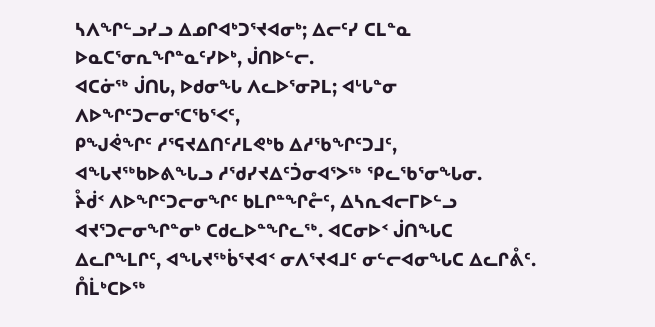ᓴᐱᖏᓪᓗᓯᓗ ᐃᓄᒋᐊᒃᑐᕐᔪᐊᓂᒃ; ᐃᓕᑦᓯ ᑕᒪᓐᓇ ᐅᓇᑕᕐᓂᕆᖏᓐᓇᑦᓯᐅᒃ, ᒎᑎᐅᓪᓕ.
ᐊᑕᓃᖅ ᒎᑎᒐ, ᐅᑯᓂᖓ ᐱᓚᐅᕐᓂᕈᒪ; ᐊᒡᒐᓐᓂ ᐱᐅᖏᑦᑐᓕᓂᕐᑕᖃᕐᐸᑦ,
ᑭᖑᕚᖏᑦ ᓱᕐᕋᔪᐃᑎᑦᓱᒪᕙᒃᑲ ᐃᓱᖃᖏᑦᑐᒧᑦ, ᐊᖓᔪᖅᑲᐅᕕᖓᓗ ᓱᖁᓯᔪᐃᑦᑑᓂᐊᕐᐳᖅ ᕿᓚᖃᕐᓂᖓᓂ.
ᔧᑰᑉ ᐱᐅᖏᑦᑐᓕᓂᖏᑦ ᑲᒪᒋᓐᖏᓔᑦ, ᐃᓴᕆᐊᓕᒥᐅᓪᓗ ᐊᔪᕐᑐᓕᓂᖏᓐᓂᒃ ᑕᑯᓚᐅᓐᖏᓚᖅ. ᐊᑕᓂᐅᑉ ᒎᑎᖓᑕ ᐃᓚᒋᖕᒪᒋᑦ, ᐊᖓᔪᖅᑳᕐᔪᐊᑉ ᓂᐱᕐᔪᐊᒧᑦ ᓂᓪᓕᐊᓂᖓᑕ ᐃᓚᒋᕔᑦ.
ᑍᒫᒃᑕᐅᖅ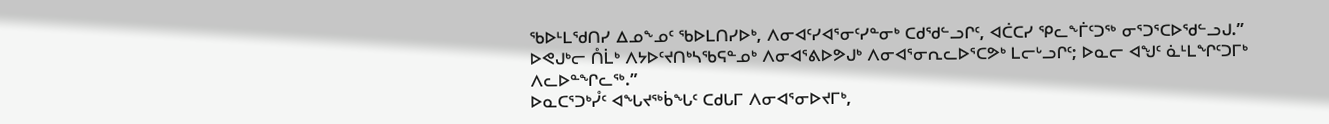ᖃᐅᒻᒪᖁᑎᓯ ᐃᓄᖕᓄᑦ ᖃᐅᒪᑎᓯᐅᒃ, ᐱᓂᐊᑦᓯᐊᕐᓂᑦᓯᓐᓂᒃ ᑕᑯᖁᓪᓗᒋᑦ, ᐊᑖᑕᓯ ᕿᓚᖕᒦᑦᑐᖅ ᓂᕐᑐᕐᑕᐅᖁᓪᓗᒍ.”
ᐅᕙᒍᒃᓕ ᑍᒫᒃ ᐱᔭᐅᑦᔪᑎᒃᓴᖃᕋᓐᓄᒃ ᐱᓂᐊᕐᕕᐅᕗᒍᒃ ᐱᓂᐊᕐᓂᕆᓚᐅᕐᑕᕗᒃ ᒪᓕᒡᓗᒋᑦ; ᐅᓇᓕ ᐊᖑᑦ ᓈᒻᒪᖏᑦᑐᒥᒃ ᐱᓚᐅᓐᖏᓚᖅ.”
ᐅᓇᑕᕐᑐᒃᓮᑦ ᐊᖓᔪᖅᑳᖓᑦ ᑕᑯᒐᒥ ᐱᓂᐊᕐᓂᐅᔪᒥᒃ,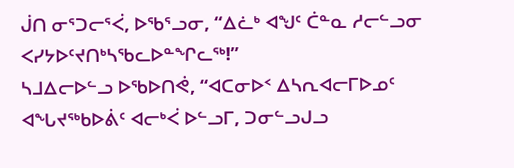ᒎᑎ ᓂᕐᑐᓕᕐᐹ, ᐅᖃᕐᓗᓂ, “ᐃᓛᒃ ᐊᖑᑦ ᑖᓐᓇ ᓱᓕᓪᓗᓂ ᐸᓯᔭᐅᑦᔪᑎᒃᓴᖃᓚᐅᓐᖏᓚᖅ!”
ᓴᒧᐃᓕᐅᓪᓗ ᐅᖃᐅᑎᕚ, “ᐊᑕᓂᐅᑉ ᐃᓴᕆᐊᓕᒥᐅᓄᑦ ᐊᖓᔪᖅᑲᐅᕖᑦ ᐊᓕᒃᐹ ᐅᓪᓗᒥ, ᑐᓂᓪᓗᒍᓗ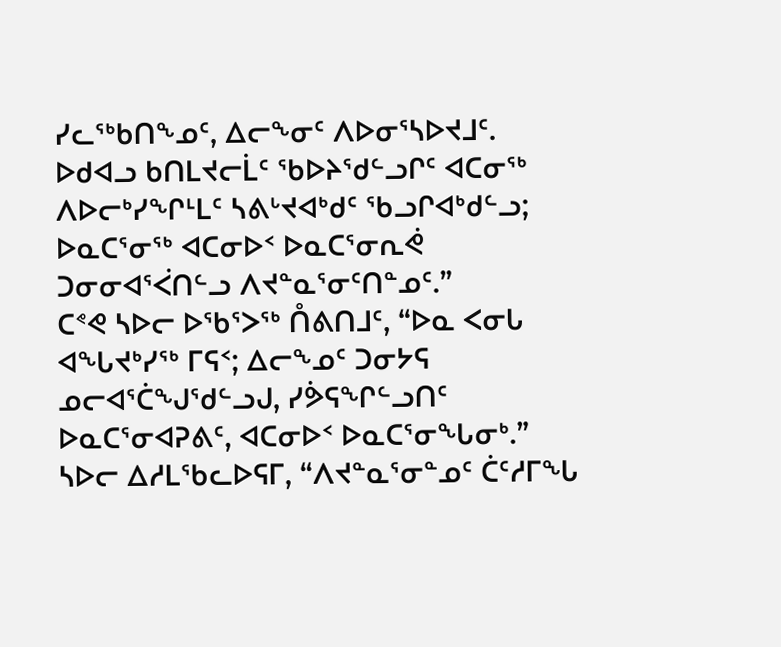ᓯᓚᖅᑲᑎᖕᓄᑦ, ᐃᓕᖕᓂᑦ ᐱᐅᓂᕐᓴᐅᔪᒧᑦ.
ᐅᑯᐊᓗ ᑲᑎᒪᔪᓕᒫᑦ ᖃᐅᔨᖁᓪᓗᒋᑦ ᐊᑕᓂᖅ ᐱᐅᓕᒃᓯᖏᒻᒪᑦ ᓴᕕᒡᔪᐊᒃᑯᑦ ᖃᓗᒋᐊᒃᑯᓪᓗ; ᐅᓇᑕᕐᓂᖅ ᐊᑕᓂᐅᑉ ᐅᓇᑕᕐᓂᕆᕚ ᑐᓂᓂᐊᕐᐹᑎᓪᓗ ᐱᔪᓐᓇᕐᓂᑦᑎᓐᓄᑦ.”
ᑕᕝᕙ ᓴᐅᓕ ᐅᖃᕐᐳᖅ ᑍᕕᑎᒧᑦ, “ᐅᓇ ᐸᓂᒐ ᐊᖓᔪᒃᓯᖅ ᒥᕋᑉ; ᐃᓕᖕᓄᑦ ᑐᓂᔭᕋ ᓄᓕᐊᕐᑖᖑᖁᓪᓗᒍ, ᓯᕘᕋᖏᓪᓗᑎᑦ ᐅᓇᑕᕐᓂᐊᕈᕕᑦ, ᐊᑕᓂᐅᑉ ᐅᓇᑕᕐᓂᖓᓂᒃ.” ᓴᐅᓕ ᐃᓱᒪᖃᓚᐅᕋᒥ, “ᐱᔪᓐᓇᕐᓂᓐᓄᑦ ᑖᑦᓱᒥᖓ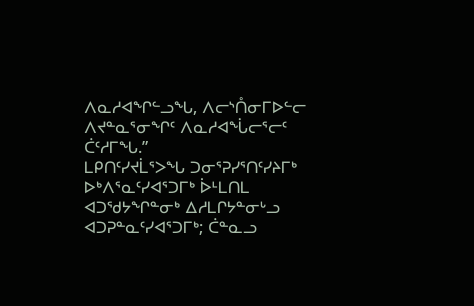ᐱᓇᓱᐊᖏᓪᓗᖓ, ᐱᓕᔅᑍᓂᒥᐅᓪᓕ ᐱᔪᓐᓇᕐᓂᖏᑦ ᐱᓇᓱᐊᖔᓕᕐᓕᑦ ᑖᑦᓱᒥᖓ.”
ᒪᑭᑎᑦᓯᔪᒫᕐᐳᖓ ᑐᓂᕐᕈᓯᕐᑎᑦᓯᔨᒥᒃ ᐅᒃᐱᕐᓇᑦᓯᐊᕐᑐᒥᒃ ᐆᒻᒪᑎᒪ ᐊᑐᖁᔭᖏᓐᓂᒃ ᐃᓱᒪᒋᔭᓐᓂᒡᓗ ᐊᑐᕈᓐᓇᑦᓯᐊᕐᑐᒥᒃ; ᑖᓐᓇᓗ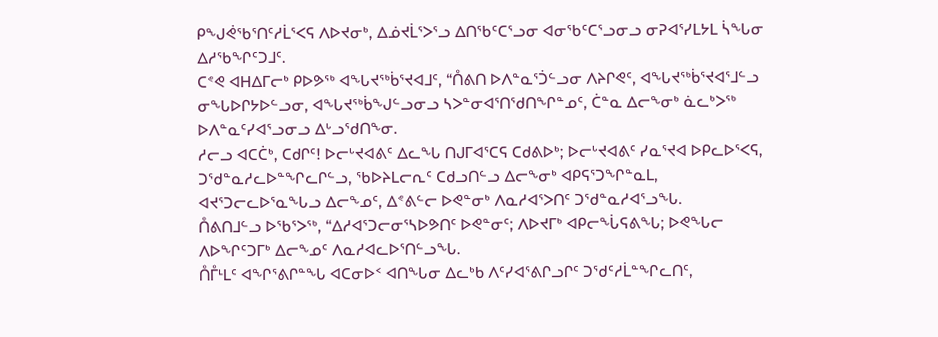ᑭᖑᕚᖃᕐᑎᑦᓱᒫᕐᐸᕋ ᐱᐅᔪᓂᒃ, ᐃᓅᔪᒫᕐᐳᕐᓗ ᐃᑎᖃᑦᑕᕐᓗᓂ ᐊᓂᖃᑦᑕᕐᓗᓂᓗ ᓂᕈᐊᕐᓯᒪᔭᒪ ᓵᖓᓂ ᐃᓱᖃᖏᑦᑐᒧᑦ.
ᑕᕝᕙ ᐊᕼᐃᒥᓕᒃ ᑭᐅᕗᖅ ᐊᖓᔪᖅᑳᕐᔪᐊᒧᑦ, “ᑍᕕᑎ ᐅᐱᓐᓇᕐᑑᓪᓗᓂ ᐱᔨᒋᕙᑦ, ᐊᖓᔪᖅᑳᕐᔪᐊᕐᒧᓪᓗ ᓂᖓᐅᒋᔭᐅᓪᓗᓂ, ᐊᖓᔪᖅᑳᖑᓪᓗᓂᓗ ᓴᐳᓐᓂᐊᕐᑎᖁᑎᖏᓐᓄᑦ, ᑖᓐᓇ ᐃᓕᖕᓂᒃ ᓈᓚᒃᐳᖅ ᐅᐱᓐᓇᑦᓯᐊᕐᓗᓂᓗ ᐃᒡᓗᖁᑎᖕᓂ.
ᓱᓕᓗ ᐊᑕᑖᒃ, ᑕᑯᒋᑦ! ᐅᓕᒡᔪᐊᕕᑦ ᐃᓚᖓ ᑎᒍᒥᐊᕐᑕᕋ ᑕᑯᕕᐅᒃ; ᐅᓕᒡᔪᐊᕕᑦ ᓯᓇᕐᔪᐊ ᐅᑭᓚᐅᕐᐸᕋ, ᑐᖁᓐᓇᓱᓚᐅᓐᖏᓚᒋᓪᓗ, ᖃᐅᔨᒪᓕᕆᑦ ᑕᑯᓗᑎᓪᓗ ᐃᓕᖕᓂᒃ ᐊᑭᕋᕐᑐᖏᓐᓇᒪ, ᐊᔪᕐᑐᓕᓚᐅᕐᓇᖓᓗ ᐃᓕᖕᓄᑦ, ᐃᕝᕕᓪᓕ ᐅᕙᓐᓂᒃ ᐱᓇᓱᐊᕐᐳᑎᑦ ᑐᖁᓐᓇᓱᐊᕐᓗᖓ.
ᑍᕕᑎᒧᓪᓗ ᐅᖃᕐᐳᖅ, “ᐃᓱᐊᕐᑐᓕᓂᕐᓴᐅᕗᑎᑦ ᐅᕙᓐᓂᑦ; ᐱᐅᔪᒥᒃ ᐊᑭᓕᖔᕋᕕᖓ; ᐅᕙᖓᓕ ᐱᐅᖏᑦᑐᒥᒃ ᐃᓕᖕᓄᑦ ᐱᓇᓱᐊᓚᐅᕐᑎᓪᓗᖓ.
ᑍᒤᒻᒪᑦ ᐊᖏᕐᕕᒋᓐᖓ ᐊᑕᓂᐅᑉ ᐊᑎᖓᓂ ᐃᓚᒃᑲ ᐱᑦᓯᐊᕐᕕᒋᓗᒋᑦ ᑐᖁᑦᓱᒫᓐᖏᓚᑎᑦ,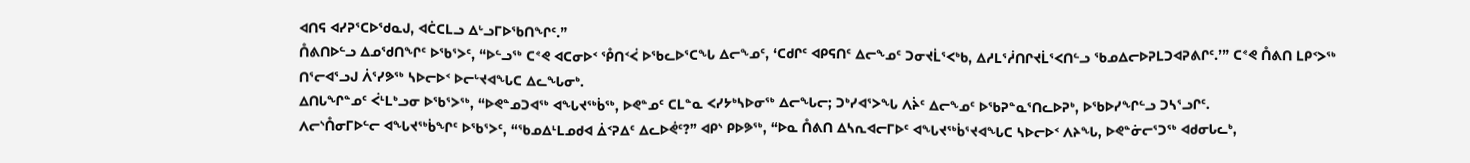ᐊᑎᕋ ᐊᓯᕈᕐᑕᐅᖁᓇᒍ, ᐊᑖᑕᒪᓗ ᐃᒡᓗᒥᐅᖃᑎᖏᑦ.”
ᑍᕕᑎᐅᓪᓗ ᐃᓄᖁᑎᖏᑦ ᐅᖃᕐᐳᑦ, “ᐅᓪᓗᖅ ᑕᕝᕙ ᐊᑕᓂᐅᑉ ᕾᑎᑉᐹ ᐅᖃᓚᐅᕐᑕᖓ ᐃᓕᖕᓄᑦ, ‘ᑕᑯᒋᑦ ᐊᑭᕋᑎᑦ ᐃᓕᖕᓄᑦ ᑐᓂᔪᒫᕐᐸᒃᑲ, ᐃᓱᒪᕐᓲᑎᒋᔪᒫᕐᐸᑎᓪᓗ ᖃᓄᐃᓕᐅᕈᒪᑐᐊᕈᕕᒋᑦ.’” ᑕᕝᕙ ᑍᕕᑎ ᒪᑭᑉᐳᖅ ᑎᕐᓕᐊᕐᓗᒍ ᐲᕐᓯᕗᖅ ᓴᐅᓕᐅᑉ ᐅᓕᒡᔪᐊᖓᑕ ᐃᓚᖓᓂᒃ.
ᐃᑎᒐᖏᓐᓄᑦ ᐹᒻᒪᒃᓗᓂ ᐅᖃᕐᐳᖅ, “ᐅᕙᓐᓄᑐᐊᖅ ᐊᖓᔪᖅᑳᖅ, ᐅᕙᓐᓄᑦ ᑕᒪᓐᓇ ᐸᓯᔭᒃᓴᐅᓂᖅ ᐃᓕᖓᓕ; ᑐᒃᓯᐊᕐᐳᖓ ᐱᔩᑦ ᐃᓕᖕᓄᑦ ᐅᖃᕈᓐᓇᕐᑎᓚᐅᕈᒃ, ᐅᖃᐅᓯᖏᓪᓗ ᑐᓴᕐᓗᒋᑦ.
ᐱᓕᔅᑍᓂᒥᐅᓪᓕ ᐊᖓᔪᖅᑳᖏᑦ ᐅᖃᕐᐳᑦ, “ᖃᓄᐃᒻᒪᓄᑯᐊ ᐄᑉᕈᐃᑦ ᐃᓚᐅᕚᑦ?” ᐊᑭᔅ ᑭᐅᕗᖅ, “ᐅᓇ ᑍᕕᑎ ᐃᓴᕆᐊᓕᒥᐅᑦ ᐊᖓᔪᖅᑳᕐᔪᐊᖓᑕ ᓴᐅᓕᐅᑉ ᐱᔨᖓ, ᐅᕙᓐᓃᓕᕐᑐᖅ ᐊᑯᓂᒐᓚᒃ,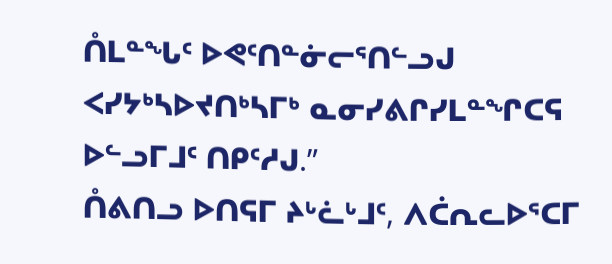ᑍᒪᓐᖓᑦ ᐅᕙᑦᑎᓐᓃᓕᕐᑎᓪᓗᒍ ᐸᓯᔭᒃᓴᐅᔪᑎᒃᓴᒥᒃ ᓇᓂᓯᕕᒋᓯᒪᓐᖏᑕᕋ ᐅᓪᓗᒥᒧᑦ ᑎᑭᑦᓱᒍ.”
ᑍᕕᑎᓗ ᐅᑎᕋᒥ ᔨᒡᓛᒡᒧᑦ, ᐱᑖᕆᓚᐅᕐᑕᒥ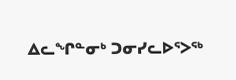ᐃᓚᖏᓐᓂᒃ ᑐᓂᓯᓚᐅᕐᐳᖅ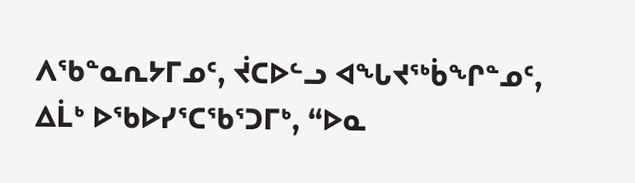ᐱᖃᓐᓇᕆᔭᒥᓄᑦ, ᔫᑕᐅᓪᓗ ᐊᖓᔪᖅᑳᖏᓐᓄᑦ, ᐃᒫᒃ ᐅᖃᐅᓯᕐᑕᖃᕐᑐᒥᒃ, “ᐅᓇ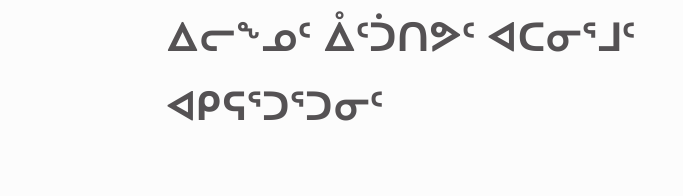ᐃᓕᖕᓄᑦ ᐂᑦᑑᑎᕗᑦ ᐊᑕᓂᕐᒧᑦ ᐊᑭᕋᕐᑐᕐᑐᓂᑦ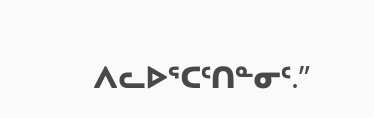ᐱᓚᐅᕐᑕᑦᑎᓐᓂᑦ.”